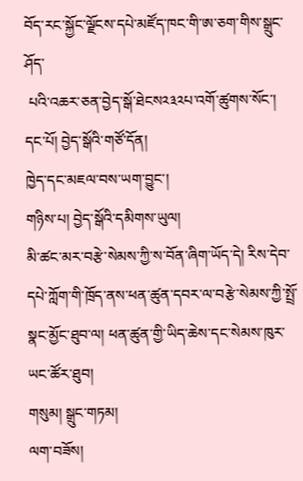བོད་རང་སྐྱོང་ལྗོངས་དཔེ་མཛོད་ཁང་གི་ཨ་ཅག་གིས་སྒྲུང་ཤོད་
 པའི་འཆར་ཅན་བྱེད་སྒོ་ཐེངས༢༣༢པ་འགོ་ཚུགས་སོང་།
དང་པོ། བྱེད་སྒོའི་གཙོ་དོན།
ཁྱེད་དང་མཇལ་བས་ཡག་བྱུང་།
གཉིས་པ། བྱེད་སྒོའི་དམིགས་ཡུལ།
མི་ཚང་མར་བརྩེ་སེམས་ཀྱི་ས་བོན་ཞིག་ཡོད་དེ། རིས་དེབ་དཔེ་ཀློག་གི་ཁྲོད་ནས་ཕན་ཚུན་དབར་ལ་བརྩེ་སེམས་ཀྱི་སྤྲོ་སྣང་མྱོང་ཐུབ་ལ། ཕན་ཚུན་གྱི་ཡིད་ཆེས་དང་སེམས་ཁུར་ཡང་ཚོར་ཐུབ།
གསུམ། སྒྲུང་གཏམ།
ལག་བཟོས།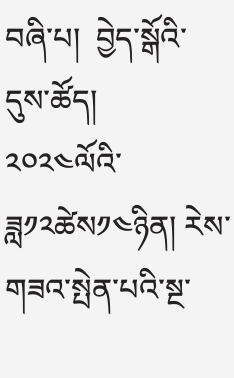བཞི་པ།  བྱེད་སྒོའི་དུས་ཚོད།
༢༠༢༤ལོའི་ཟླ༡༢ཚེས༡༤ཉིན། རེས་གཟའ་སྤེན་པའི་སྔ་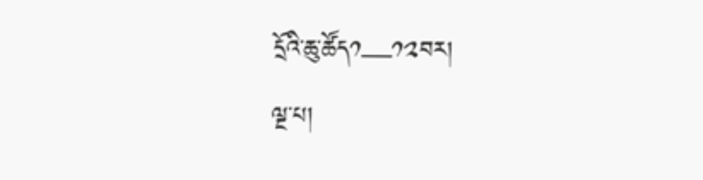དྲོའི་ཆུ་ཚོད༡—༡༢བར།
ལྔ་པ།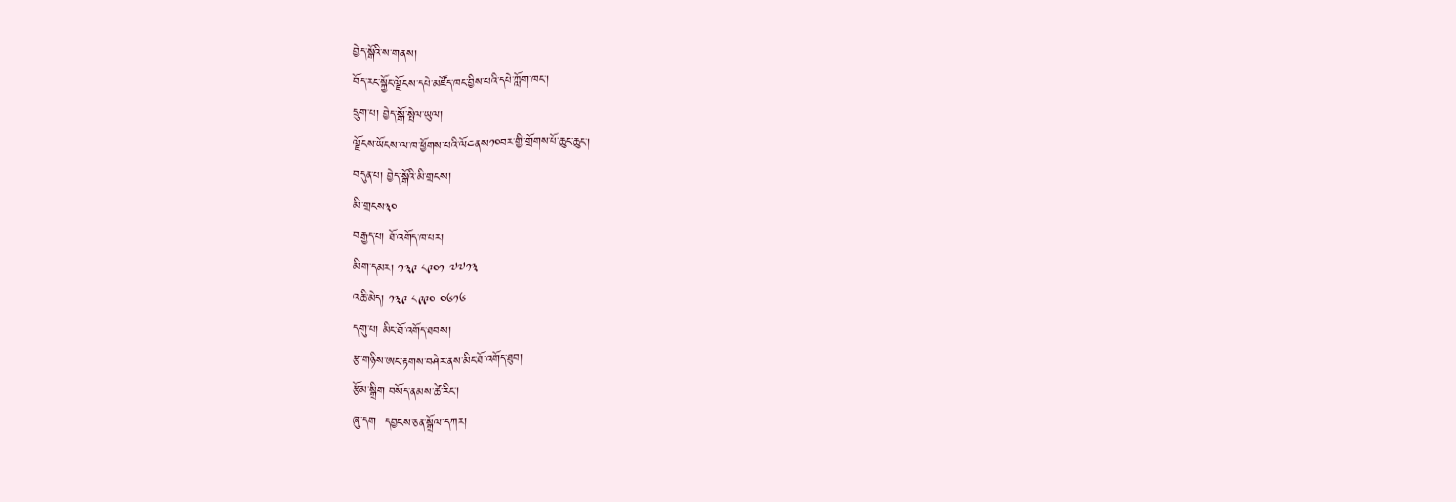བྱེད་སྒོའི་ས་གནས།
བོད་རང་སྐྱོང་ལྗོངས་དཔེ་མཛོད་ཁང་བྱིས་པའི་དཔེ་ཀློག་ཁང་།
དྲུག་པ། བྱེད་སྒོ་སྤེལ་ཡུལ།
ལྗོངས་ཡོངས་ལ་ཁ་ཕྱོགས་པའི་ལོ༤ནས༡༠བར་གྱི་གྲོགས་པོ་ཆུང་ཆུང་།
བདུན་པ། བྱེད་སྒོའི་མི་གྲངས།
མི་གྲངས༣༠
བརྒྱད་པ། ཐོ་འགོད་ཁ་པར།
མིག་དམར། ༡༣༩ ༨༩༠༡ ༧༧༡༣
འཆི་མེད། ༡༣༩ ༨༩༩༠ ༠༦༡༦
དགུ་པ། མིང་ཐོ་འགོད་ཐབས།
རྩ་གཉིས་ཨང་རྟགས་བཤེར་ནས་མིང་ཐོ་འགོད་ཐུབ།
རྩོམ་སྒྲིག བསོད་ནམས་ཚེ་རིང་།
ཞུ་དག  དབྱངས་ཅན་སྒྲོལ་དཀར།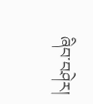ཞིབ་བཤེར།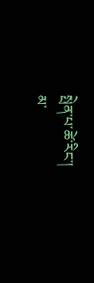སྤེན་པ་ཚེ་རིང་།
མ་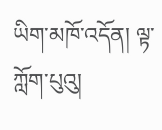ཡིག་མཁོ་འདོན། ལྟ་ཀློག་པུའུ།